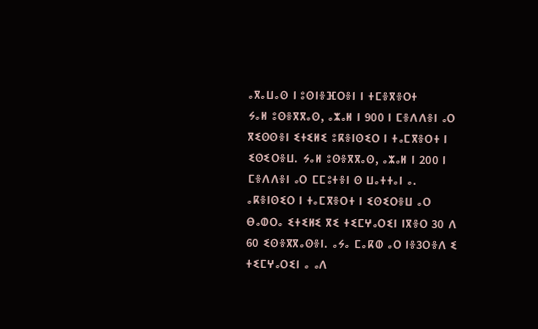ⴰⴳⴰⵡⴰⵙ ⵏ ⵓⵙⵏⴻⴼⵔⴻⵏ ⵏ ⵜⵎⴻⴳⴻⵔⵜ
ⵢⴰⵍ ⵓⵙⴻⴳⴳⴰⵙ, ⴰⵣⴰⵍ ⵏ 900 ⵏ ⵎⴻⴷⴷⴻⵏ ⴰⵔ ⴳⵉⵙⵙⴻⵏ ⵉⵜⵉⵍⵉ ⵓⴽⴻⵏⵙⵉⵔ ⵏ ⵜⴰⵎⴳⴻⵔⵜ ⵏ ⵉⵙⵉⵔⴻⵡ. ⵢⴰⵍ ⵓⵙⴻⴳⴳⴰⵙ, ⴰⵣⴰⵍ ⵏ 200 ⵏ ⵎⴻⴷⴷⴻⵏ ⴰⵔ ⵎⵎⵓⵜⴻⵏ ⵙ ⵡⴰⵜⵜⴰⵏ ⴰ. ⴰⴽⴻⵏⵙⵉⵔ ⵏ ⵜⴰⵎⴳⴻⵔⵜ ⵏ ⵉⵙⵉⵔⴻⵡ ⴰⵔ ⴱⴰⵀⵔⴰ ⵉⵜⵉⵍⵉ ⴳⵉ ⵜⵉⵎⵖⴰⵔⵉⵏ ⵏⴳⴻⵔ 30 ⴷ 60 ⵉⵙⴻⴳⴳⴰⵙⴻⵏ. ⴰⵢⴰ ⵎⴰⴽⵀ ⴰⵔ ⵏⴻ3ⵔⴻⴷ ⵉ ⵜⵉⵎⵖⴰⵔⵉⵏ ⴰ ⴰⴷ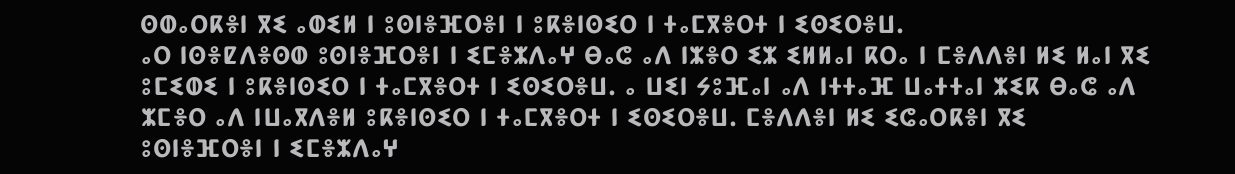ⵙⵀⴰⵔⴽⴻⵏ ⴳⵉ ⴰⵀⵉⵍ ⵏ ⵓⵙⵏⴻⴼⵔⴻⵏ ⵏ ⵓⴽⴻⵏⵙⵉⵔ ⵏ ⵜⴰⵎⴳⴻⵔⵜ ⵏ ⵉⵙⵉⵔⴻⵡ.
ⴰⵔ ⵏⵙⴻⵇⴷⴻⵙⵀ ⵓⵙⵏⴻⴼⵔⴻⵏ ⵏ ⵉⵎⴻⵣⴷⴰⵖ ⴱⴰⵛ ⴰⴷ ⵏⵣⴻⵔ ⵉⵣ ⵉⵍⵍⴰⵏ ⴽⵔⴰ ⵏ ⵎⴻⴷⴷⴻⵏ ⵍⵉ ⵍⴰⵏ ⴳⵉ ⵓⵎⵉⵀⵉ ⵏ ⵓⴽⴻⵏⵙⵉⵔ ⵏ ⵜⴰⵎⴳⴻⵔⵜ ⵏ ⵉⵙⵉⵔⴻⵡ. ⴰ ⵡⵉⵏ ⵢⵓⴼⴰⵏ ⴰⴷ ⵏⵜⵜⴰⴼ ⵡⴰⵜⵜⴰⵏ ⵣⵉⴽ ⴱⴰⵛ ⴰⴷ ⵣⵎⴻⵔ ⴰⴷ ⵏⵡⴰⴳⴷⴻⵍ ⵓⴽⴻⵏⵙⵉⵔ ⵏ ⵜⴰⵎⴳⴻⵔⵜ ⵏ ⵉⵙⵉⵔⴻⵡ. ⵎⴻⴷⴷⴻⵏ ⵍⵉ ⵉⵛⴰⵔⴽⴻⵏ ⴳⵉ ⵓⵙⵏⴻⴼⵔⴻⵏ ⵏ ⵉⵎⴻⵣⴷⴰⵖ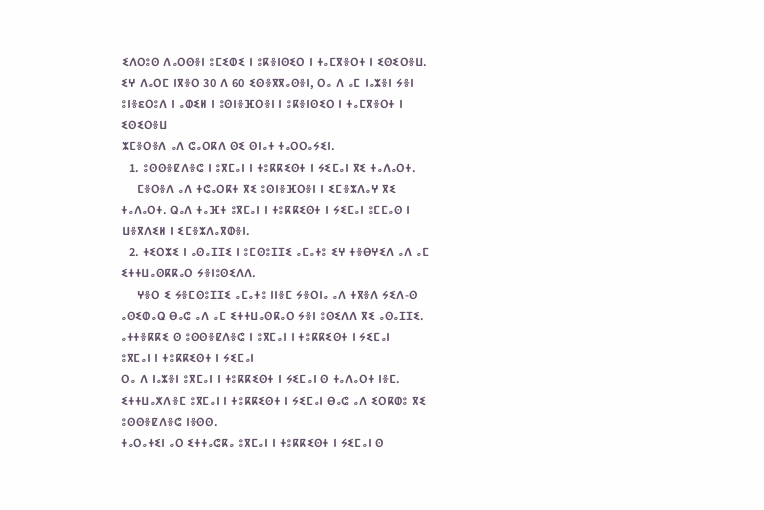ⵉⴷⵔⵓⵙ ⴷⴰⵔⵙⴻⵏ ⵓⵎⵉⵀⵉ ⵏ ⵓⴽⴻⵏⵙⵉⵔ ⵏ ⵜⴰⵎⴳⴻⵔⵜ ⵏ ⵉⵙⵉⵔⴻⵡ. ⵉⵖ ⴷⴰⵔⵎ ⵏⴳⴻⵔ 30 ⴷ 60 ⵉⵙⴻⴳⴳⴰⵙⴻⵏ, ⵔⴰ ⴷ ⴰⵎ ⵏⴰⵣⴻⵏ ⵢⴻⵏ ⵓⵏⴻɛⵔⵓⴷ ⵏ ⴰⵀⵉⵍ ⵏ ⵓⵙⵏⴻⴼⵔⴻⵏ ⵏ ⵓⴽⴻⵏⵙⵉⵔ ⵏ ⵜⴰⵎⴳⴻⵔⵜ ⵏ ⵉⵙⵉⵔⴻⵡ
ⵣⵎⴻⵔⴻⴷ ⴰⴷ ⵛⴰⵔⴽⴷ ⵙⵉ ⵙⵏⴰⵜ ⵜⴰⵔⵔⴰⵢⵉⵏ.
  1. ⵓⵙⵙⴻⵇⴷⴻⵛ ⵏ ⵓⴳⵎⴰⵏ ⵏ ⵜⵓⴽⴽⵉⵙⵜ ⵏ ⵢⵉⵎⴰⵏ ⴳⵉ ⵜⴰⴷⴰⵔⵜ.
    ⵎⴻⵔⴻⴷ ⴰⴷ ⵜⵛⴰⵔⴽⵜ ⴳⵉ ⵓⵙⵏⴻⴼⵔⴻⵏ ⵏ ⵉⵎⴻⵣⴷⴰⵖ ⴳⵉ ⵜⴰⴷⴰⵔⵜ. ⵕⴰⴷ ⵜⴰⴼⵜ ⵓⴳⵎⴰⵏ ⵏ ⵜⵓⴽⴽⵉⵙⵜ ⵏ ⵢⵉⵎⴰⵏ ⵓⵎⵎⴰⵙ ⵏ ⵡⴻⴳⴷⵉⵍ ⵏ ⵉⵎⴻⵣⴷⴰⴳⵀⴻⵏ.
  2. ⵜⵉⵔⵣⵉ ⵏ ⴰⵙⴰⵊⵊⵉ ⵏ ⵓⵎⵙⵓⵊⵊⵉ ⴰⵎⴰⵜⵓ ⵉⵖ ⵜⴻⴱⵖⵉⴷ ⴰⴷ ⴰⵎ ⵉⵜⵜⵡⴰⵙⴽⴽⴰⵔ ⵢⴻⵏⵓⵙⵉⴷⴷ.
    ⵖⴻⵔ ⵉ ⵢⴻⵎⵙⵓⵊⵊⵉ ⴰⵎⴰⵜⵓ ⵏⵏⴻⵎ ⵢⴻⵔⵏⴰ ⴰⴷ ⵜⴳⴻⴷ ⵢⵉⴷ-ⵙ ⴰⵙⵉⵀⴰⵕ ⴱⴰⵛ ⴰⴷ ⴰⵎ ⵉⵜⵜⵡⴰⵙⴽⴰⵔ ⵢⴻⵏ ⵓⵙⵉⴷⴷ ⴳⵉ ⴰⵙⴰⵊⵊⵉ.
ⴰⵜⵜⴻⴽⴽⵉ ⵙ ⵓⵙⵙⴻⵇⴷⴻⵛ ⵏ ⵓⴳⵎⴰⵏ ⵏ ⵜⵓⴽⴽⵉⵙⵜ ⵏ ⵢⵉⵎⴰⵏ
ⵓⴳⵎⴰⵏ ⵏ ⵜⵓⴽⴽⵉⵙⵜ ⵏ ⵢⵉⵎⴰⵏ
ⵔⴰ ⴷ ⵏⴰⵣⴻⵏ ⵓⴳⵎⴰⵏ ⵏ ⵜⵓⴽⴽⵉⵙⵜ ⵏ ⵢⵉⵎⴰⵏ ⵙ ⵜⴰⴷⴰⵔⵜ ⵏⴻⵎ. ⵉⵜⵜⵡⴰⵅⴷⴻⵎ ⵓⴳⵎⴰⵏ ⵏ ⵜⵓⴽⴽⵉⵙⵜ ⵏ ⵢⵉⵎⴰⵏ ⴱⴰⵛ ⴰⴷ ⵉⵔⴽⵀⵓ ⴳⵉ ⵓⵙⵙⴻⵇⴷⴻⵛ ⵏⴻⵙⵙ.
ⵜⴰⵔⴰⵜⵉⵏ ⴰⵔ ⵉⵜⵜⴰⵛⴽⴰ ⵓⴳⵎⴰⵏ ⵏ ⵜⵓⴽⴽⵉⵙⵜ ⵏ ⵢⵉⵎⴰⵏ ⵙ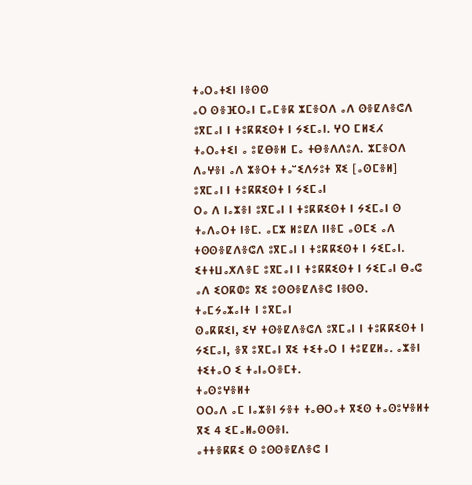ⵜⴰⵔⴰⵜⵉⵏ ⵏⴻⵙⵙ
ⴰⵔ ⵙⴻⴼⵔⴰⵏ ⵎⴰⵎⴻⴽ ⵣⵎⴻⵔⴷ ⴰⴷ ⵙⴻⵇⴷⴻⵛⴷ ⵓⴳⵎⴰⵏ ⵏ ⵜⵓⴽⴽⵉⵙⵜ ⵏ ⵢⵉⵎⴰⵏ. ⵖⵔ ⵎⵍⵉⵃ ⵜⴰⵔⴰⵜⵉⵏ ⴰ ⵓⵇⴱⴻⵍ ⵎⴰ ⵜⴱⴻⴷⴷⵓⴷ. ⵣⵎⴻⵔⴷ ⴷⴰⵖⴻⵏ ⴰⴷ ⵣⴻⵔⵜ ⵜⴰⵯⵉⴷⵢⵓⵜ ⴳⵉ [ⴰⵙⵎⴻⵍ]
ⵓⴳⵎⴰⵏ ⵏ ⵜⵓⴽⴽⵉⵙⵜ ⵏ ⵢⵉⵎⴰⵏ
ⵔⴰ ⴷ ⵏⴰⵣⴻⵏ ⵓⴳⵎⴰⵏ ⵏ ⵜⵓⴽⴽⵉⵙⵜ ⵏ ⵢⵉⵎⴰⵏ ⵙ ⵜⴰⴷⴰⵔⵜ ⵏⴻⵎ. ⴰⵎⵣ ⵍⵓⵇⴷ ⵏⵏⴻⵎ ⴰⵙⵎⵉ ⴰⴷ ⵜⵙⵙⴻⵇⴷⴻⵛⴷ ⵓⴳⵎⴰⵏ ⵏ ⵜⵓⴽⴽⵉⵙⵜ ⵏ ⵢⵉⵎⴰⵏ. ⵉⵜⵜⵡⴰⵅⴷⴻⵎ ⵓⴳⵎⴰⵏ ⵏ ⵜⵓⴽⴽⵉⵙⵜ ⵏ ⵢⵉⵎⴰⵏ ⴱⴰⵛ ⴰⴷ ⵉⵔⴽⵀⵓ ⴳⵉ ⵓⵙⵙⴻⵇⴷⴻⵛ ⵏⴻⵙⵙ.
ⵜⴰⵎⵢⴰⵣⴰⵏⵜ ⵏ ⵓⴳⵎⴰⵏ
ⵙⴰⴽⴽⵉⵏ, ⵉⵖ ⵜⵙⴻⵇⴷⴻⵛⴷ ⵓⴳⵎⴰⵏ ⵏ ⵜⵓⴽⴽⵉⵙⵜ ⵏ ⵢⵉⵎⴰⵏ, ⴻⴳ ⵓⴳⵎⴰⵏ ⴳⵉ ⵜⵉⵜⴰⵔ ⵏ ⵜⵓⵇⵇⵍⴰ. ⴰⵣⴻⵏ ⵜⵉⵜⴰⵔ ⵉ ⵜⴰⵏⴰⵔⴻⵎⵜ.
ⵜⴰⵙⵓⵖⴻⵍⵜ
ⵔⵔⴰⴷ ⴰⵎ ⵏⴰⵣⴻⵏ ⵢⴻⵜ ⵜⴰⴱⵔⴰⵜ ⴳⵉⵙ ⵜⴰⵙⵓⵖⴻⵍⵜ ⴳⵉ 4 ⵉⵎⴰⵍⴰⵙⵙⴻⵏ.
ⴰⵜⵜⴻⴽⴽⵉ ⵙ ⵓⵙⵙⴻⵇⴷⴻⵛ ⵏ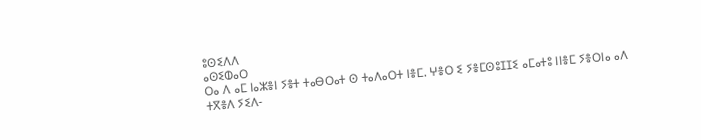ⵓⵙⵉⴷⴷ
ⴰⵙⵉⵀⴰⵔ
ⵔⴰ ⴷ ⴰⵎ ⵏⴰⵣⴻⵏ ⵢⴻⵜ ⵜⴰⴱⵔⴰⵜ ⵙ ⵜⴰⴷⴰⵔⵜ ⵏⴻⵎ. ⵖⴻⵔ ⵉ ⵢⴻⵎⵙⵓⵊⵊⵉ ⴰⵎⴰⵜⵓ ⵏⵏⴻⵎ ⵢⴻⵔⵏⴰ ⴰⴷ ⵜⴳⴻⴷ ⵢⵉⴷ-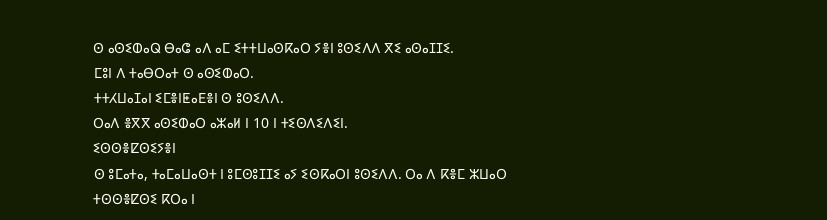ⵙ ⴰⵙⵉⵀⴰⵕ ⴱⴰⵛ ⴰⴷ ⴰⵎ ⵉⵜⵜⵡⴰⵙⴽⴰⵔ ⵢⴻⵏ ⵓⵙⵉⴷⴷ ⴳⵉ ⴰⵙⴰⵊⵊⵉ.
ⵎⵓⵏ ⴷ ⵜⴰⴱⵔⴰⵜ ⵙ ⴰⵙⵉⵀⴰⵔ.
ⵜⵜⵃⵡⴰⵊⴰⵏ ⵉⵎⴻⵏⵟⴰⴹⴻⵏ ⵙ ⵓⵙⵉⴷⴷ.
ⵔⴰⴷ ⴻⴳⴳ ⴰⵙⵉⵀⴰⵔ ⴰⵣⴰⵍ ⵏ 10 ⵏ ⵜⵉⵙⴷⵉⴷⵉⵏ.
ⵉⵙⵙⴻⵇⵙⵉⵢⴻⵏ
ⵙ ⵓⵎⴰⵜⴰ, ⵜⴰⵎⴰⵡⴰⵙⵜ ⵏ ⵓⵎⵙⵓⵊⵊⵉ ⴰⵢ ⵉⵙⴽⴰⵔⵏ ⵓⵙⵉⴷⴷ. ⵔⴰ ⴷ ⴽⴻⵎ ⵣⵡⴰⵔ ⵜⵙⵙⴻⵇⵙⵉ ⴽⵔⴰ ⵏ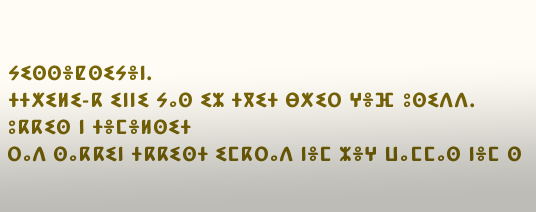ⵢⵉⵙⵙⴻⵇⵙⵉⵢⴻⵏ.
ⵜⵜⵅⵉⵍⵉ-ⴽ ⵉⵏⵏⵉ ⵢⴰⵙ ⵉⵣ ⵜⴳⵉⵜ ⴱⵅⵉⵔ ⵖⴻⴼ ⵓⵙⵉⴷⴷ.
ⵓⴽⴽⵉⵙ ⵏ ⵜⴻⵎⴻⵍⵙⵉⵜ
ⵔⴰⴷ ⵙⴰⴽⴽⵉⵏ ⵜⴽⴽⵉⵙⵜ ⵉⵎⴽⵔⴰⴷ ⵏⴻⵎ ⵣⴻⵖ ⵡⴰⵎⵎⴰⵙ ⵏⴻⵎ ⵙ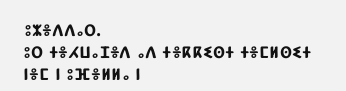ⵓⵣⴻⴷⴷⴰⵔ.
ⵓⵔ ⵜⴻⵃⵡⴰⵊⴻⴷ ⴰⴷ ⵜⴻⴽⴽⵉⵙⵜ ⵜⴻⵎⵍⵙⵉⵜ ⵏⴻⵎ ⵏ ⵓⴼⴻⵍⵍⴰ ⵏ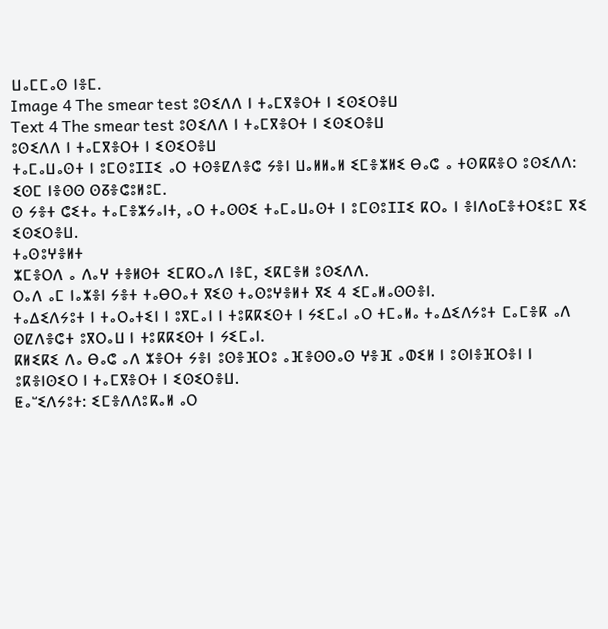ⵡⴰⵎⵎⴰⵙ ⵏⴻⵎ.
Image 4 The smear test ⵓⵙⵉⴷⴷ ⵏ ⵜⴰⵎⴳⴻⵔⵜ ⵏ ⵉⵙⵉⵔⴻⵡ
Text 4 The smear test ⵓⵙⵉⴷⴷ ⵏ ⵜⴰⵎⴳⴻⵔⵜ ⵏ ⵉⵙⵉⵔⴻⵡ
ⵓⵙⵉⴷⴷ ⵏ ⵜⴰⵎⴳⴻⵔⵜ ⵏ ⵉⵙⵉⵔⴻⵡ
ⵜⴰⵎⴰⵡⴰⵙⵜ ⵏ ⵓⵎⵙⵓⵊⵊⵉ ⴰⵔ ⵜⵙⴻⵇⴷⴻⵛ ⵢⴻⵏ ⵡⴰⵍⵍⴰⵍ ⵉⵎⴻⵣⵍⵉ ⴱⴰⵛ ⴰ ⵜⵙⴽⴽⴻⵔ ⵓⵙⵉⴷⴷ: ⵉⵙⵎ ⵏⴻⵙⵙ ⵙⵒⴻⵛⵓⵍⵓⵎ.
ⵙ ⵢⴻⵜ ⵛⵉⵜⴰ ⵜⴰⵎⴻⵣⵢⴰⵏⵜ, ⴰⵔ ⵜⴰⵙⵙⵉ ⵜⴰⵎⴰⵡⴰⵙⵜ ⵏ ⵓⵎⵙⵓⵊⵊⵉ ⴽⵔⴰ ⵏ ⴻⵏⴷoⵎⴻⵜⵔⵉⵓⵎ ⴳⵉ ⵉⵙⵉⵔⴻⵡ.
ⵜⴰⵙⵓⵖⴻⵍⵜ
ⵣⵎⴻⵔⴷ ⴰ ⴷⴰⵖ ⵜⴻⵍⵙⵜ ⵉⵎⴽⵔⴰⴷ ⵏⴻⵎ, ⵉⴽⵎⴻⵍ ⵓⵙⵉⴷⴷ.
ⵔⴰⴷ ⴰⵎ ⵏⴰⵣⴻⵏ ⵢⴻⵜ ⵜⴰⴱⵔⴰⵜ ⴳⵉⵙ ⵜⴰⵙⵓⵖⴻⵍⵜ ⴳⵉ 4 ⵉⵎⴰⵍⴰⵙⵙⴻⵏ.
ⵜⴰⵠⵉⴷⵢⵓⵜ ⵏ ⵜⴰⵔⴰⵜⵉⵏ ⵏ ⵓⴳⵎⴰⵏ ⵏ ⵜⵓⴽⴽⵉⵙⵜ ⵏ ⵢⵉⵎⴰⵏ ⴰⵔ ⵜⵎⴰⵍⴰ ⵜⴰⵠⵉⴷⵢⵓⵜ ⵎⴰⵎⴻⴽ ⴰⴷ ⵙⵇⴷⴻⵛⵜ ⵓⴳⵔⴰⵡ ⵏ ⵜⵓⴽⴽⵉⵙⵜ ⵏ ⵢⵉⵎⴰⵏ.
ⴽⵍⵉⴽⵉ ⴷⴰ ⴱⴰⵛ ⴰⴷ ⵣⴻⵔⵜ ⵢⴻⵏ ⵓⵙⴻⴼⵔⵓ ⴰⴼⴻⵙⵙⴰⵙ ⵖⴻⴼ ⴰⵀⵉⵍ ⵏ ⵓⵙⵏⴻⴼⵔⴻⵏ ⵏ ⵓⴽⴻⵏⵙⵉⵔ ⵏ ⵜⴰⵎⴳⴻⵔⵜ ⵏ ⵉⵙⵉⵔⴻⵡ.
ⵟⴰⵯⵉⴷⵢⵓⵜ: ⵉⵎⴻⴷⴷⵓⴽⴰⵍ ⴰⵔ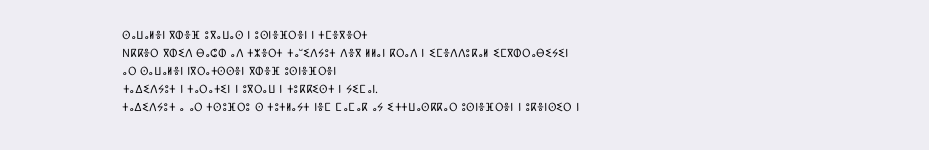ⵙⴰⵡⴰⵍⴻⵏ ⴳⵀⴻⴼ ⵓⴳⴰⵡⴰⵙ ⵏ ⵓⵙⵏⴻⴼⵔⴻⵏ ⵏ ⵜⵎⴻⴳⴻⵔⵜ
Nⴽⴽⴻⵔ ⴳⵀⵉⴷ ⴱⴰⵛⵀ ⴰⴷ ⵜⵣⴻⵔⵜ ⵜⴰⵯⵉⴷⵢⵓⵜ ⴷⴻⴳ ⵍⵍⴰⵏ ⴽⵔⴰⴷ ⵏ ⵉⵎⴻⴷⴷⵓⴽⴰⵍ ⵉⵎⴳⵀⵔⴰⴱⵉⵢⵉⵏ ⴰⵔ ⵙⴰⵡⴰⵍⴻⵏ ⵏⴳⵔⴰⵜⵙⵙⴻⵏ ⴳⵀⴻⴼ ⵓⵙⵏⴻⴼⵔⴻⵏ
ⵜⴰⵠⵉⴷⵢⵓⵜ ⵏ ⵜⴰⵔⴰⵜⵉⵏ ⵏ ⵓⴳⵔⴰⵡ ⵏ ⵜⵓⴽⴽⵉⵙⵜ ⵏ ⵢⵉⵎⴰⵏ.
ⵜⴰⵠⵉⴷⵢⵓⵜ ⴰ ⴰⵔ ⵜⵙⵓⴼⵔⵓ ⵙ ⵜⵓⵜⵍⴰⵢⵜ ⵏⴻⵎ ⵎⴰⵎⴰⴽ ⴰⵢ ⵉⵜⵜⵡⴰⵙⴽⴽⴰⵔ ⵓⵙⵏⴻⴼⵔⴻⵏ ⵏ ⵓⴽⴻⵏⵙⵉⵔ ⵏ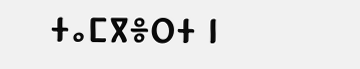ⵜⴰⵎⴳⴻⵔⵜ ⵏ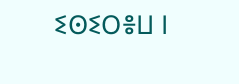ⵉⵙⵉⵔⴻⵡ ⵏ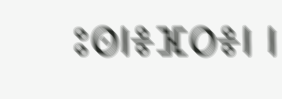ⵓⵙⵏⴻⴼⵔⴻⵏ ⵏ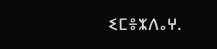ⵉⵎⴻⵣⴷⴰⵖ.